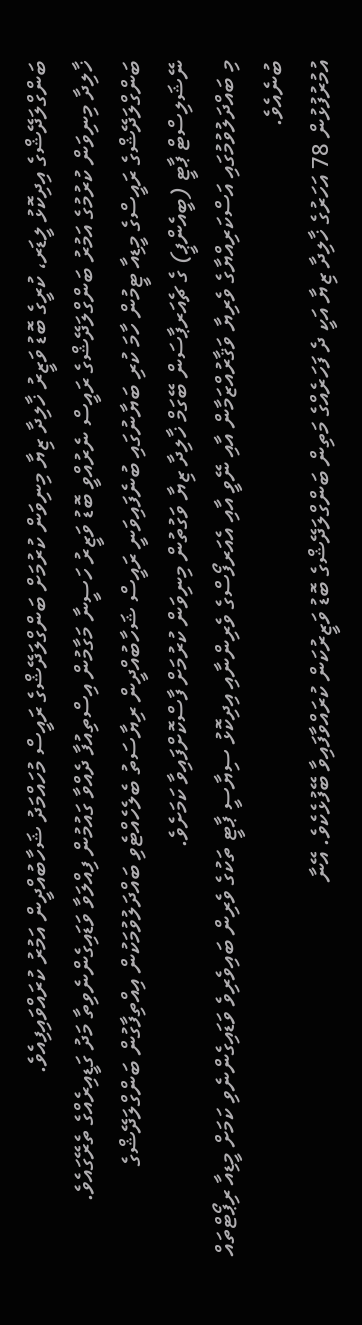ބަންގްލަދޭޝްގެ އިދިކޮޅު ލީޑަރ، ކުރީގެ ބޮޑު ވަޒީރު ޚާލިދާ ޒިޔާ މިނިވަން ކުރުމަށް ބަންގްލަދޭޝްގެ ރައީސް މުހައްމަދު ޝަހާބުއްދީން އަމުރު ކުރައްވައިފިއެވެ.
ޚާލިދާ މިނިވަން ކުރުމުގެ އަމުރު ބަންގްލަދޭޝްގެ ރައީސް ނެރުއްވީ ބޮޑު ވަޒީރު ހަސީނާ މަގާމުން އިސްތިއުފާ ދެއްވާ ގައުމުން ފިއްލަވާ ވަޑައިގެންނެވިތާ މަދު ގަޑީއިރެއްގެ ތެރޭގައެވެ.
ބަންގްލަދޭޝްގެ ރައީސްގެ މީޑިއާ ޓީމުން ހާމަ ކުރި ބަޔާނުގައި ބުނެފައިވަނީ ރައީސް ޝަހާބުއްދީން ރިޔާސަތު ބެލެހެއްޓެވި ބައްދަލުވުމަކުން އިއްތިފާގުން ބަންގްލަދޭޝްގެ ނޭޝަލިސްޓް ޕާޓީ (ބީއެންޕީ) ގެ ޗެއަރޕާސަން ބޭގަމް ޚާލިދާ ޒިޔާ ވަގުތުން މިނިވަން ކުރުމަށް ފާސްކޮށްފައިވާ ކަމަށެވެ.
މި ބައްދަލުވުމުގައި އަސްކަރިއްޔާގެ ވެރިޔާ ވަޤާރުއްޒަމާން އާއި ނޭވީ އާއި އެއަރފޯސްގެ ވެރިންނާއި އިދިކޮޅު ސިޔާސީ ޕާޓީ ތަކުގެ ވެރިން ބައިވެރިވެ ވަޑައިގެންނެވި ކަމަށް މީޑިއާ ރިޕޯޓްތައް ބުނެއެވެ.
އުމުރުފުޅުން 78 އަހަރުގެ ޚާލިދާ ޒިޔާ އަކީ ދެ ފަހަރެއްގެ މަތިން ބަންގްލަދޭޝްގެ ބޮޑު ވަޒީރުކަން ކުރައްވާފައިވާ ބޭފުޅެކެވެ. އޭނާ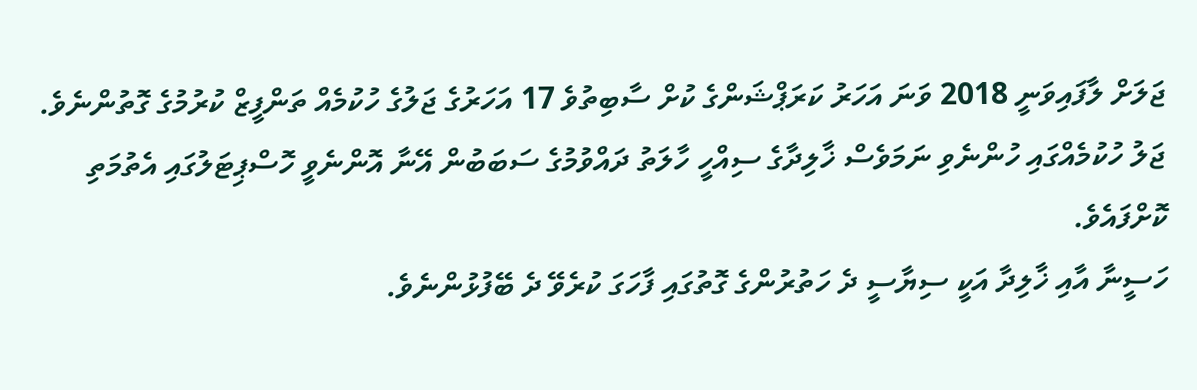ޖަލަށް ލާފައިވަނީ 2018 ވަނަ އަހަރު ކަރަޕްޝަންގެ ކުށް ސާބިތުވެ 17 އަހަރުގެ ޖަލުގެ ހުކުމެއް ތަންފީޒް ކުރުމުގެ ގޮތުންނެވެ.
ޖަލު ހުކުމެއްގައި ހުންނެވި ނަމަވެސް ޚާލިދާގެ ސިއްހީ ހާލަތު ދައްވުމުގެ ސަބަބުން އޭނާ އޮންނެވީ ހޮސްޕިޓަލުގައި އެތުމަތި ކޮށްފައެވެ.
ހަސީނާ އާއި ޚާލިދާ އަކީ ސިޔާސީ ދެ ހަތުރުންގެ ގޮތުގައި ފާހަގަ ކުރެވޭ ދެ ބޭފުޅުންނެވެ.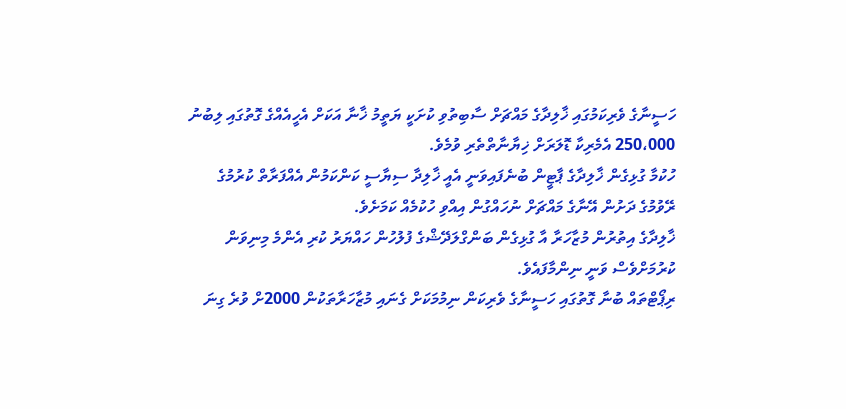ހަސީނާގެ ވެރިކަމުގައި ޚާލިދާގެ މައްޗަށް ސާބިތުވި ކުށަކީ ޔަތީމު ޚާނާ އަކަށް އެހީއެއްގެ ގޮތުގައި ލިބުނު 250،000 އެމެރިކާ ޑޮލަރަށް ޚިޔާނާތްތެރި ވުމެވެ.
ހުކުމާ ގުޅިގެން ޚާލިދާގެ ޕާޓީން ބުނެފައިވަނީ އެއީ ޚާލިދާ ސިޔާސީ ކަންކަމުން އެއްފަރާތް ކުރުމުގެ ރޭވުމުގެ ދަށުން އޭނާގެ މައްޗަށް ނުހައްގުން އިއްވި ހުކުމެއް ކަމަށެވެ.
ޚާލިދާގެ އިތުރުން މުޒާހަރާ އާ ގުޅިގެން ބަންގްލަދޭޝްގެ ފުލުހުން ހައްޔަރު ކުރި އެންމެ މިނިވަން ކުރުމަށްވެސް ވަނީ ނިންމާފައެވެ.
ރިޕޯޓްތައް ބުނާ ގޮތުގައި ހަސީނާގެ ވެރިކަން ނިމުމަކަށް ގެނައި މުޒާހަރާތަކުން 2000ށް ވުރެ ގިނަ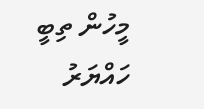މީހުން ތިބީ ހައްޔަރު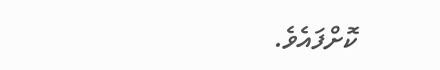ކޮށްފައެވެ.